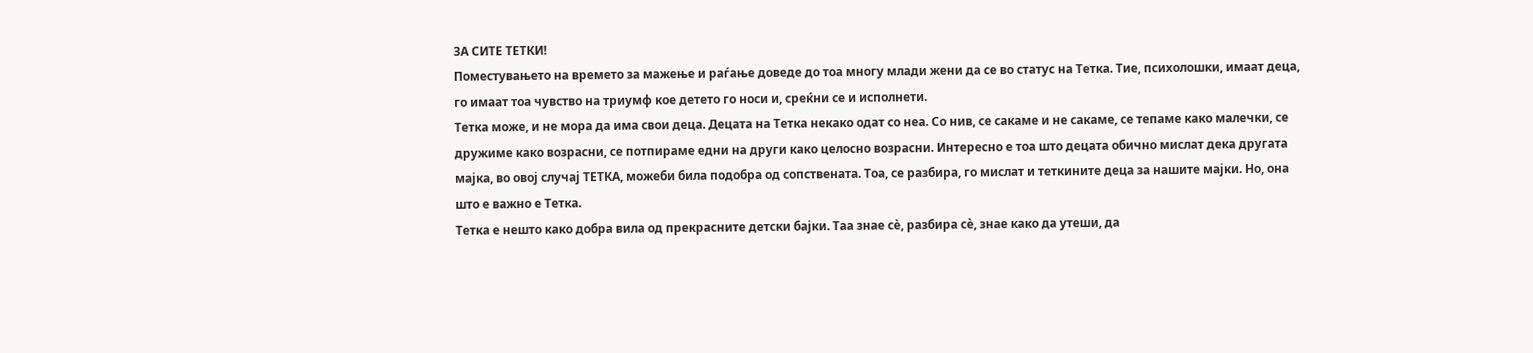ЗА СИТЕ ТЕТКИ!
Поместувањето на времето за мажење и раѓање доведе до тоа многу млади жени да се во статус на Тетка. Тие, психолошки, имаат деца, го имаат тоа чувство на триумф кое детето го носи и, среќни се и исполнети.
Тетка може, и не мора да има свои деца. Децата на Тетка некако одат со неа. Со нив, се сакаме и не сакаме, се тепаме како малечки, се дружиме како возрасни, се потпираме едни на други како целосно возрасни. Интересно е тоа што децата обично мислат дека другата мајка, во овој случај ТЕТКА, можеби била подобра од сопствената. Тоа, се разбира, го мислат и теткините деца за нашите мајки. Но, она што е важно е Тетка.
Тетка е нешто како добра вила од прекрасните детски бајки. Таа знае сѐ, разбира сѐ, знае како да утеши, да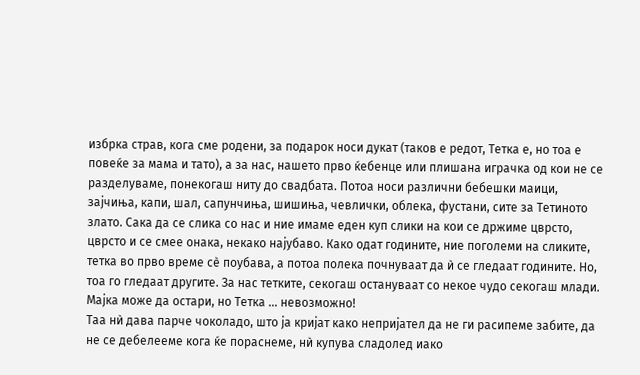избрка страв, кога сме родени, за подарок носи дукат (таков е редот, Тетка е, но тоа е повеќе за мама и тато), а за нас, нашето прво ќебенце или плишана играчка од кои не се разделуваме, понекогаш ниту до свадбата. Потоа носи различни бебешки маици, зајчиња, капи, шал, сапунчиња, шишиња, чевлички, облека, фустани, сите за Тетиното злато. Сака да се слика со нас и ние имаме еден куп слики на кои се држиме цврсто, цврсто и се смее онака, некако најубаво. Како одат годините, ние поголеми на сликите, тетка во прво време сѐ поубава, а потоа полека почнуваат да ѝ се гледаат годините. Но, тоа го гледаат другите. За нас тетките, секогаш остануваат со некое чудо секогаш млади. Мајка може да остари, но Тетка … невозможно!
Таа нѝ дава парче чоколадо, што ја кријат како непријател да не ги расипеме забите, да не се дебелееме кога ќе пораснеме, нѝ купува сладолед иако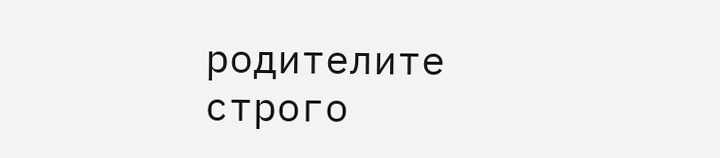родителите строго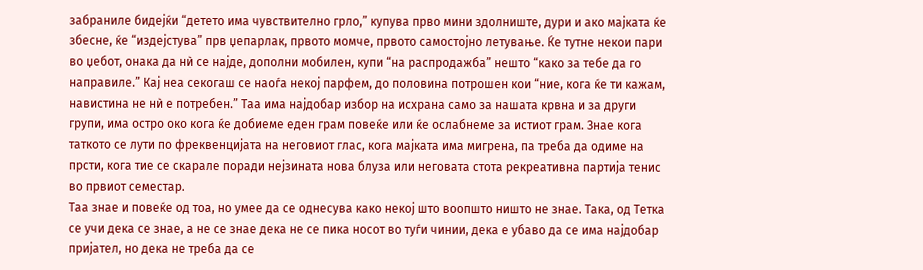забраниле бидејќи “детето има чувствително грло,” купува прво мини здолниште, дури и ако мајката ќе збесне, ќе “издејстува” прв џепарлак, првото момче, првото самостојно летување. Ќе тутне некои пари во џебот, онака да нѝ се најде, дополни мобилен, купи “на распродажба” нешто “како за тебе да го направиле.” Кај неа секогаш се наоѓа некој парфем, до половина потрошен кои “ние, кога ќе ти кажам, навистина не нѝ е потребен.” Таа има најдобар избор на исхрана само за нашата крвна и за други групи, има остро око кога ќе добиеме еден грам повеќе или ќе ослабнеме за истиот грам. Знае кога таткото се лути по фреквенцијата на неговиот глас, кога мајката има мигрена, па треба да одиме на прсти, кога тие се скарале поради нејзината нова блуза или неговата стота рекреативна партија тенис во првиот семестар.
Таа знае и повеќе од тоа, но умее да се однесува како некој што воопшто ништо не знае. Така, од Тетка се учи дека се знае, а не се знае дека не се пика носот во туѓи чинии, дека е убаво да се има најдобар пријател, но дека не треба да се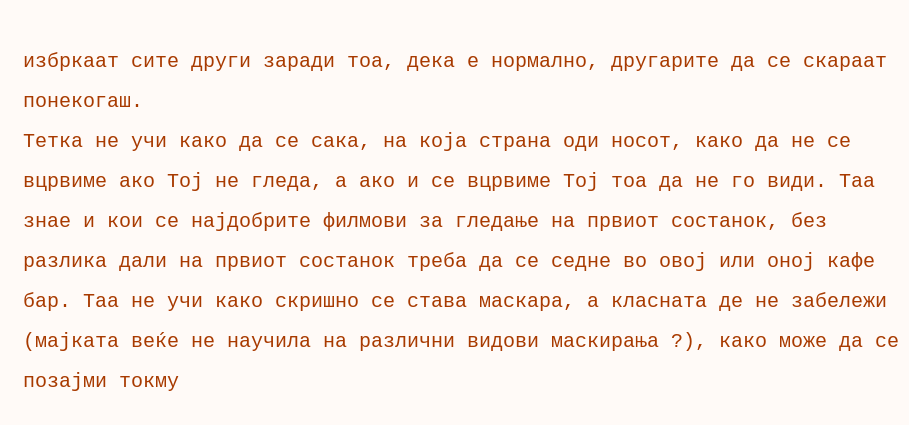избркаат сите други заради тоа, дека е нормално, другарите да се скараат понекогаш.
Тетка не учи како да се сака, на која страна оди носот, како да не се вцрвиме ако Тој не гледа, а ако и се вцрвиме Тој тоа да не го види. Таа знае и кои се најдобрите филмови за гледање на првиот состанок, без разлика дали на првиот состанок треба да се седне во овој или оној кафе бар. Таа не учи како скришно се става маскара, а класната де не забележи (мајката веќе не научила на различни видови маскирања ?), како може да се позајми токму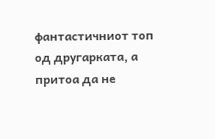фантастичниот топ од другарката, а притоа да не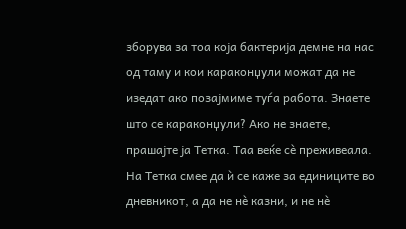зборува за тоа која бактерија демне на нас од таму и кои караконџули можат да не изедат ако позајмиме туѓа работа. Знаете што се караконџули? Ако не знаете, прашајте ја Тетка. Таа веќе сè преживеала.
На Тетка смее да ѝ се каже за единиците во дневникот, а да не нѐ казни, и не нѐ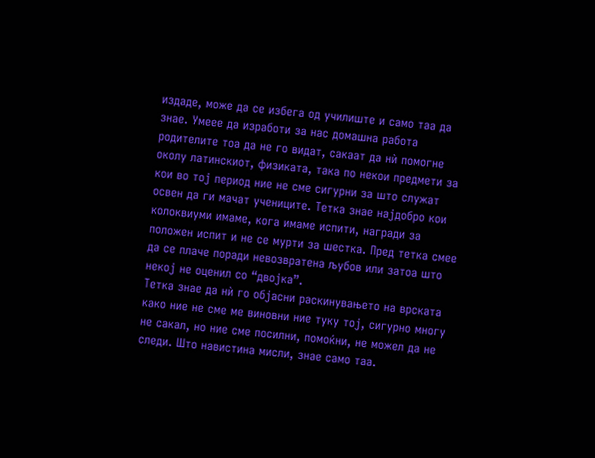издаде, може да се избега од училиште и само таа да знае. Умеее да изработи за нас домашна работа родителите тоа да не го видат, сакаат да нѝ помогне околу латинскиот, физиката, така по некои предмети за кои во тој период ние не сме сигурни за што служат освен да ги мачат учениците. Тетка знае најдобро кои колоквиуми имаме, кога имаме испити, награди за положен испит и не се мурти за шестка. Пред тетка смее да се плаче поради невозвратена љубов или затоа што некој не оценил со “двојка”.
Тетка знае да нѝ го објасни раскинувањето на врската како ние не сме ме виновни ние туку тој, сигурно многу не сакал, но ние сме посилни, помоќни, не можел да не следи. Што навистина мисли, знае само таа.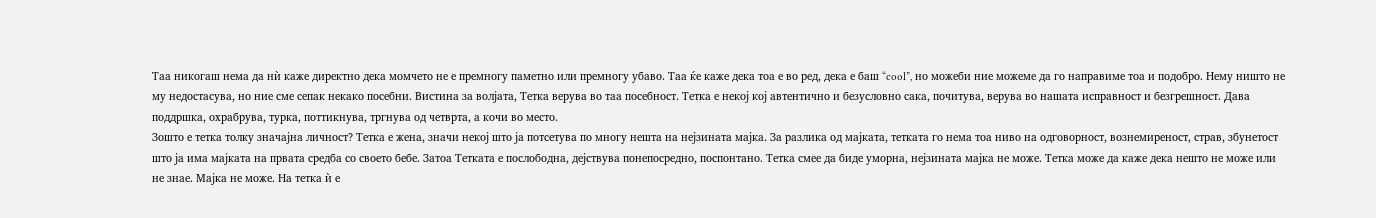Таа никогаш нема да нѝ каже директно дека момчето не е премногу паметно или премногу убаво. Таа ќе каже дека тоа е во ред, дека е баш “cool”, но можеби ние можеме да го направиме тоа и подобро. Нему ништо не му недостасува, но ние сме сепак некако посебни. Вистина за волјата, Тетка верува во таа посебност. Тетка е некој кој автентично и безусловно сака, почитува, верува во нашата исправност и безгрешност. Дава поддршка, охрабрува, турка, поттикнува, тргнува од четврта, а кочи во место.
Зошто е тетка толку значајна личност? Тетка е жена, значи некој што ја потсетува по многу нешта на нејзината мајка. За разлика од мајката, тетката го нема тоа ниво на одговорност, вознемиреност, страв, збунетост што ја има мајката на првата средба со своето бебе. Затоа Тетката е послободна, дејствува понепосредно, поспонтано. Тетка смее да биде уморна, нејзината мајка не може. Тетка може да каже дека нешто не може или не знае. Мајка не може. На тетка ѝ е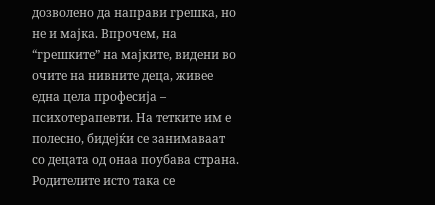дозволено да направи грешка, но не и мајка. Впрочем, на “грешките” на мајките, видени во очите на нивните деца, живее една цела професија – психотерапевти. На тетките им е полесно, бидејќи се занимаваат со децата од онаа поубава страна.
Родителите исто така се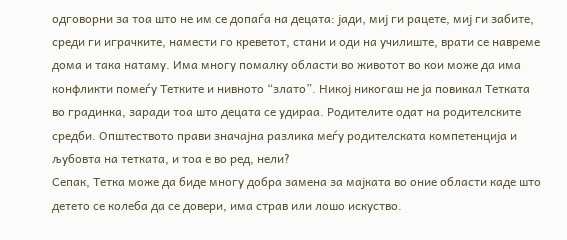одговорни за тоа што не им се допаѓа на децата: јади, миј ги рацете, миј ги забите, среди ги играчките, намести го креветот, стани и оди на училиште, врати се навреме дома и така натаму. Има многу помалку области во животот во кои може да има конфликти помеѓу Тетките и нивното “злато”. Никој никогаш не ја повикал Тетката во градинка, заради тоа што децата се удираа. Родителите одат на родителските средби. Општеството прави значајна разлика меѓу родителската компетенција и љубовта на тетката, и тоа е во ред, нели?
Сепак, Тетка може да биде многу добра замена за мајката во оние области каде што детето се колеба да се довери, има страв или лошо искуство.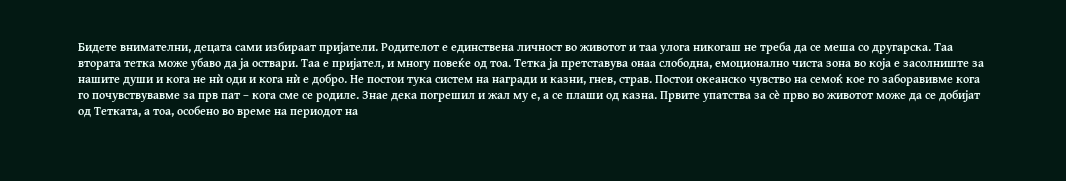Бидете внимателни, децата сами избираат пријатели. Родителот е единствена личност во животот и таа улога никогаш не треба да се меша со другарска. Таа втората тетка може убаво да ја оствари. Таа е пријател, и многу повеќе од тоа. Тетка ја претставува онаа слободна, емоционално чиста зона во која е засолниште за нашите души и кога не нѝ оди и кога нѝ е добро. Не постои тука систем на награди и казни, гнев, страв. Постои океанско чувство на семоќ кое го заборавивме кога го почувствувавме за прв пат – кога сме се родиле. Знае дека погрешил и жал му е, а се плаши од казна. Првите упатства за сè прво во животот може да се добијат од Тетката, а тоа, особено во време на периодот на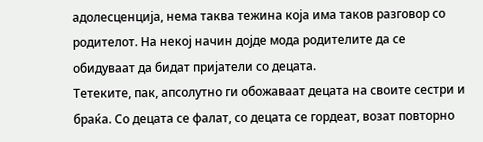адолесценција, нема таква тежина која има таков разговор со родителот. На некој начин дојде мода родителите да се обидуваат да бидат пријатели со децата.
Тетеките, пак, апсолутно ги обожаваат децата на своите сестри и браќа. Со децата се фалат, со децата се гордеат, возат повторно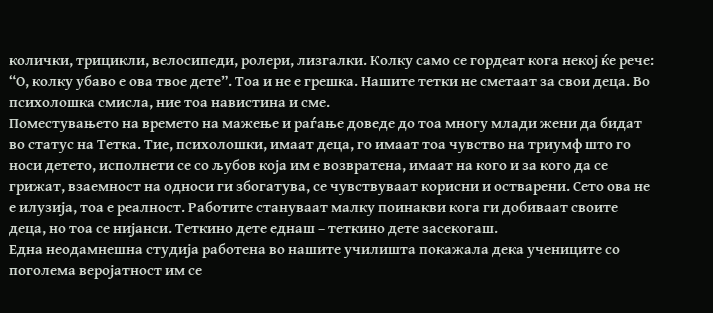колички, трицикли, велосипеди, ролери, лизгалки. Колку само се гордеат кога некој ќе рече: “О, колку убаво е ова твое дете”. Тоа и не е грешка. Нашите тетки не сметаат за свои деца. Во психолошка смисла, ние тоа навистина и сме.
Поместувањето на времето на мажење и раѓање доведе до тоа многу млади жени да бидат во статус на Тетка. Тие, психолошки, имаат деца, го имаат тоа чувство на триумф што го носи детето, исполнети се со љубов која им е возвратена, имаат на кого и за кого да се грижат, взаемност на односи ги збогатува, се чувствуваат корисни и остварени. Сето ова не е илузија, тоа е реалност. Работите стануваат малку поинакви кога ги добиваат своите деца, но тоа се нијанси. Теткино дете еднаш – теткино дете засекогаш.
Една неодамнешна студија работена во нашите училишта покажала дека учениците со поголема веројатност им се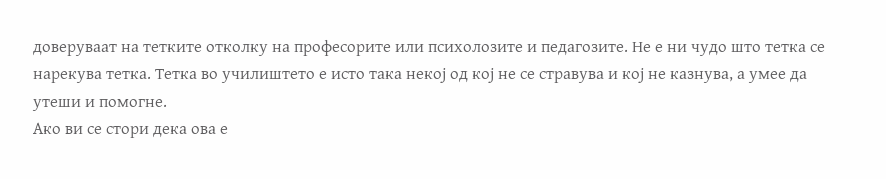доверуваат на тетките отколку на професорите или психолозите и педагозите. Не е ни чудо што тетка се нарекува тетка. Тетка во училиштето е исто така некој од кој не се стравува и кој не казнува, а умее да утеши и помогне.
Ако ви се стори дека ова е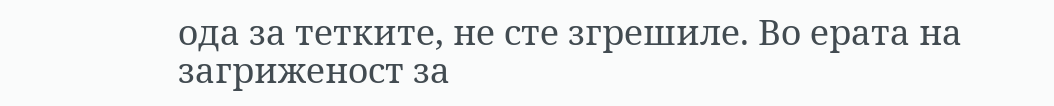ода за тетките, не сте згрешиле. Во ерата на загриженост за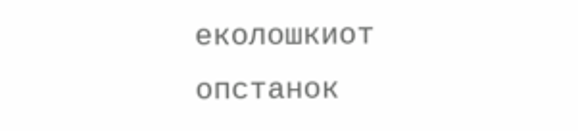еколошкиот опстанок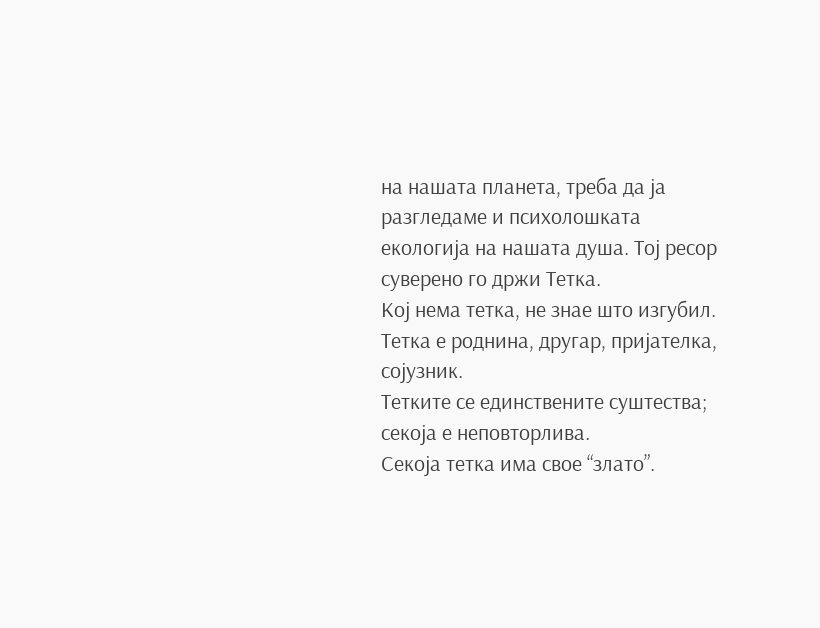на нашата планета, треба да ја разгледаме и психолошката екологија на нашата душа. Тој ресор суверено го држи Тетка.
Кој нема тетка, не знае што изгубил.
Тетка е роднина, другар, пријателка, сојузник.
Тетките се единствените суштества; секоја е неповторлива.
Секоја тетка има свое “злато”.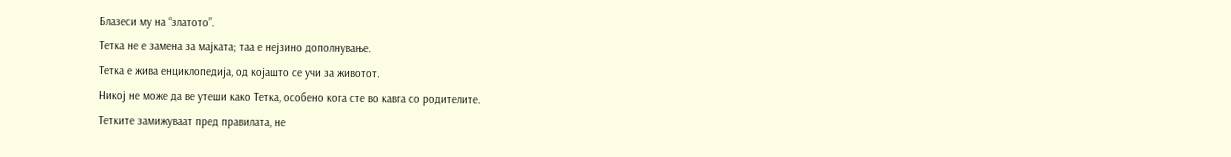Блазеси му на “златото”.
Тетка не е замена за мајката; таа е нејзино дополнување.
Тетка е жива енциклопедија, од којашто се учи за животот.
Никој не може да ве утеши како Тетка, особено кога сте во кавга со родителите.
Тетките замижуваат пред правилата, не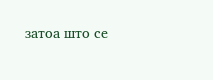затоа што се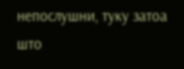непослушни, туку затоа што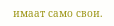имаат само свои.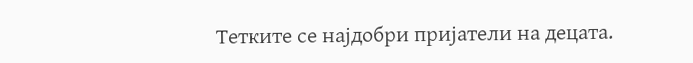Тетките се најдобри пријатели на децата.